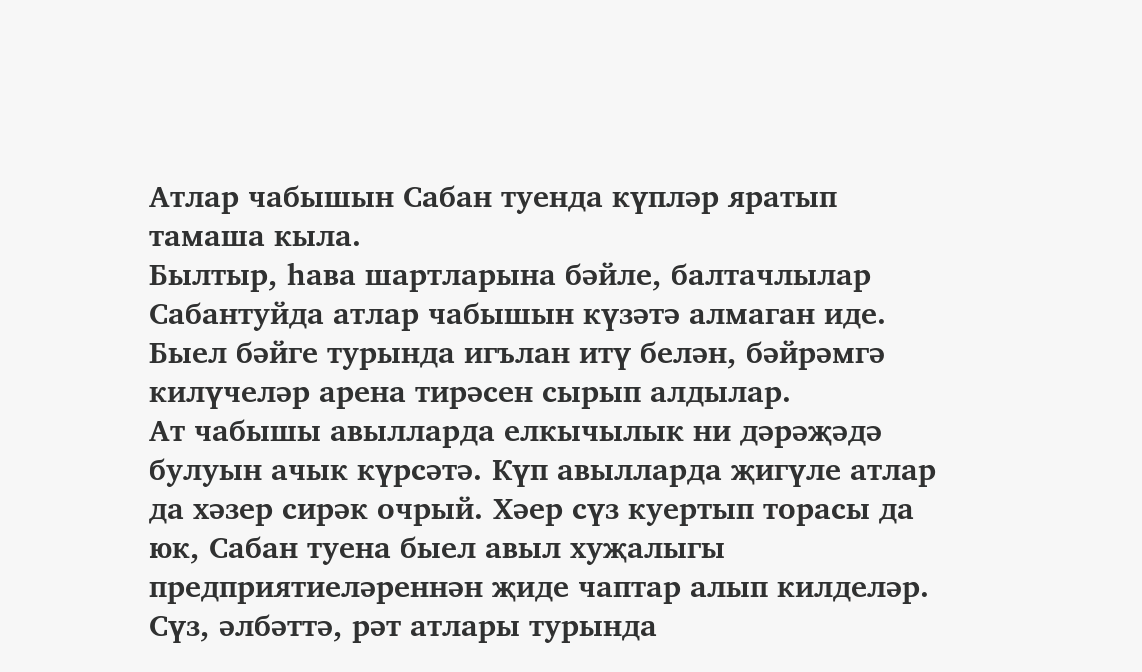Атлар чабышын Сабан туенда күпләр яратып тамаша кыла.
Былтыр, һава шартларына бәйле, балтачлылар Сабантуйда атлар чабышын күзәтә алмаган иде. Быел бәйге турында игълан итү белән, бәйрәмгә килүчеләр арена тирәсен сырып алдылар.
Ат чабышы авылларда елкычылык ни дәрәҗәдә булуын ачык күрсәтә. Күп авылларда җигүле атлар да хәзер сирәк очрый. Хәер сүз куертып торасы да юк, Сабан туена быел авыл хуҗалыгы предприятиеләреннән җиде чаптар алып килделәр. Сүз, әлбәттә, рәт атлары турында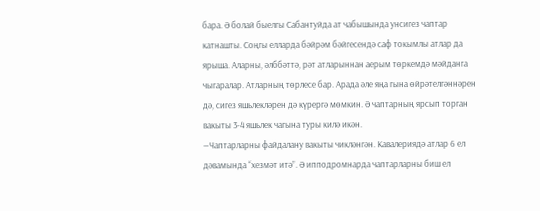бара. Ә болай быелгы Сабантуйда ат чабышында унсигез чаптар катнашты. Соңгы елларда бәйрәм бәйгесендә саф токымлы атлар да ярыша. Аларны, әлббәттә, рәт атларыннан аерым төркемдә мәйданга чыгаралар. Атларның төрлесе бар. Арада әле яңа гына өйрәтелгәннәрен дә, сигез яшьлекләрен дә күрергә мөмкин. Ә чаптарның ярсып торган вакыты 3-4 яшьлек чагына туры килә икән.
—Чаптарларны файдалану вакыты чикләнгән. Кавалериядә атлар 6 ел дәвамында “хезмәт итә”. Ә ипподромнарда чаптарларны биш ел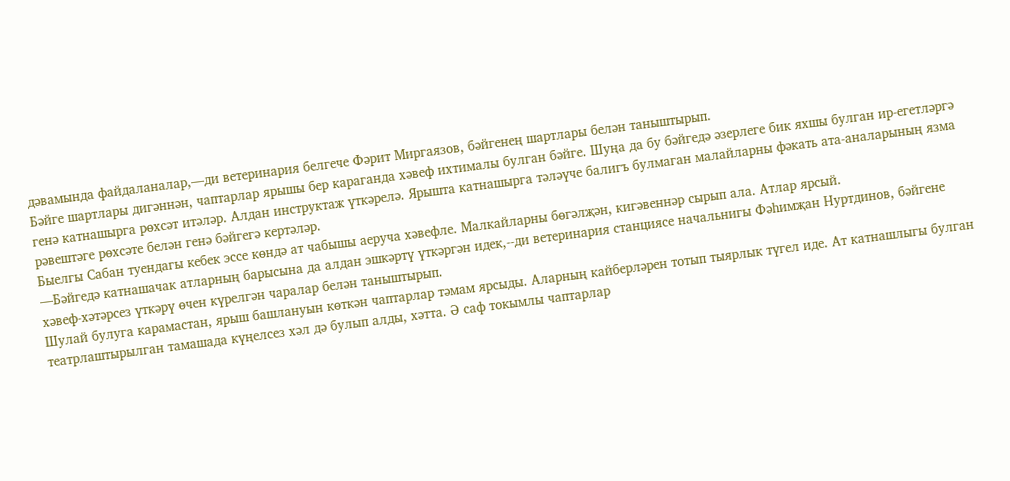дәвамында файдаланалар,—ди ветеринария белгече Фәрит Миргаязов, бәйгенең шартлары белән таныштырып.
Бәйге шартлары дигәннән, чаптарлар ярышы бер караганда хәвеф ихтималы булган бәйге. Шуңа да бу бәйгедә әзерлеге бик яхшы булган ир-егетләргә генә катнашырга рөхсәт итәләр. Алдан инструктаж үткәрелә. Ярышта катнашырга тәләүче балигъ булмаган малайларны фәкать ата-аналарының язма рәвештәге рөхсәте белән генә бәйгегә кертәләр.
Быелгы Сабан туендагы кебек эссе көндә ат чабышы аеруча хәвефле. Малкайларны бөгәлҗән, кигәвеннәр сырып ала. Атлар ярсый.
—Бәйгедә катнашачак атларның барысына да алдан эшкәртү үткәргән идек,--ди ветеринария станциясе начальнигы Фәһимҗан Нуртдинов, бәйгене хәвеф-хәтәрсез үткәрү өчен күрелгән чаралар белән таныштырып.
Шулай булуга карамастан, ярыш башлануын көткән чаптарлар тәмам ярсыды. Аларның кайберләрен тотып тыярлык түгел иде. Ат катнашлыгы булган театрлаштырылган тамашада күңелсез хәл дә булып алды, хәтта. Ә саф токымлы чаптарлар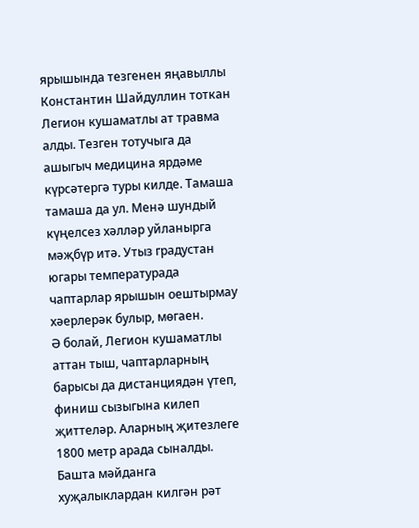ярышында тезгенен яңавыллы Константин Шайдуллин тоткан Легион кушаматлы ат травма алды. Тезген тотучыга да ашыгыч медицина ярдәме күрсәтергә туры килде. Тамаша тамаша да ул. Менә шундый күңелсез хәлләр уйланырга мәҗбүр итә. Утыз градустан югары температурада чаптарлар ярышын оештырмау хәерлерәк булыр, мөгаен.
Ә болай, Легион кушаматлы аттан тыш, чаптарларның барысы да дистанциядән үтеп, финиш сызыгына килеп җиттеләр. Аларның җитезлеге 1800 метр арада сыналды. Башта мәйданга хуҗалыклардан килгән рәт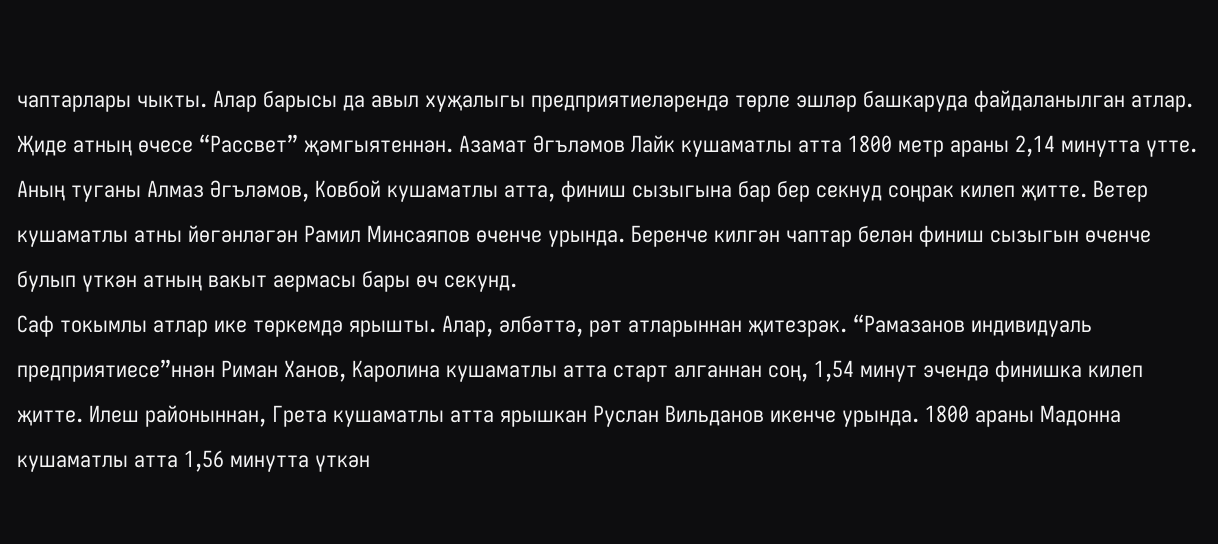чаптарлары чыкты. Алар барысы да авыл хуҗалыгы предприятиеләрендә төрле эшләр башкаруда файдаланылган атлар. Җиде атның өчесе “Рассвет” җәмгыятеннән. Азамат Әгъләмов Лайк кушаматлы атта 1800 метр араны 2,14 минутта үтте. Аның туганы Алмаз Әгъләмов, Ковбой кушаматлы атта, финиш сызыгына бар бер секнуд соңрак килеп җитте. Ветер кушаматлы атны йөгәнләгән Рамил Минсаяпов өченче урында. Беренче килгән чаптар белән финиш сызыгын өченче булып үткән атның вакыт аермасы бары өч секунд.
Саф токымлы атлар ике төркемдә ярышты. Алар, әлбәттә, рәт атларыннан җитезрәк. “Рамазанов индивидуаль предприятиесе”ннән Риман Ханов, Каролина кушаматлы атта старт алганнан соң, 1,54 минут эчендә финишка килеп җитте. Илеш районыннан, Грета кушаматлы атта ярышкан Руслан Вильданов икенче урында. 1800 араны Мадонна кушаматлы атта 1,56 минутта үткән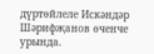дүртөйлеле Искәндәр Шәрифҗанов өченче урында.